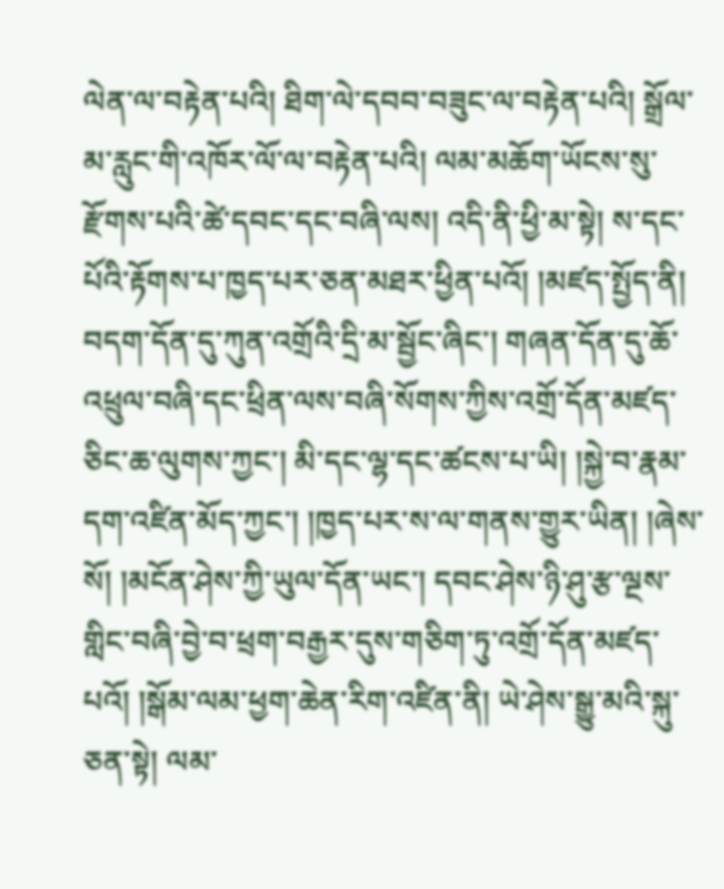ལེན་ལ་བརྟེན་པའི། ཐིག་ལེ་དབབ་བཟུང་ལ་བརྟེན་པའི། སྒྲོལ་མ་རླུང་གི་འཁོར་ལོ་ལ་བརྟེན་པའི། ལམ་མཆོག་ཡོངས་སུ་རྫོགས་པའི་ཚེ་དབང་དང་བཞི་ལས། འདི་ནི་ཕྱི་མ་སྟེ། ས་དང་པོའི་རྟོགས་པ་ཁྱད་པར་ཅན་མཐར་ཕྱིན་པའོ། །མཛད་སྤྱོད་ནི། བདག་དོན་དུ་ཀུན་འགྲོའི་དྲི་མ་སྦྱོང་ཞིང་། གཞན་དོན་དུ་ཆོ་འཕྲུལ་བཞི་དང་ཕྲིན་ལས་བཞི་སོགས་ཀྱིས་འགྲོ་དོན་མཛད་ཅིང་ཆ་ལུགས་ཀྱང་། མི་དང་ལྷ་དང་ཚངས་པ་ཡི། །སྐྱེ་བ་རྣམ་དག་འཛིན་མོད་ཀྱང་། །ཁྱད་པར་ས་ལ་གནས་གྱུར་ཡིན། །ཞེས་སོ། །མངོན་ཤེས་ཀྱི་ཡུལ་དོན་ཡང་། དབང་ཤེས་ཉི་ཤུ་རྩ་ལྔས་གླིང་བཞི་བྱེ་བ་ཕྲག་བརྒྱར་དུས་གཅིག་ཏུ་འགྲོ་དོན་མཛད་པའོ། །སྒོམ་ལམ་ཕྱག་ཆེན་རིག་འཛིན་ནི། ཡེ་ཤེས་སྒྱུ་མའི་སྐུ་ཅན་སྟེ། ལམ་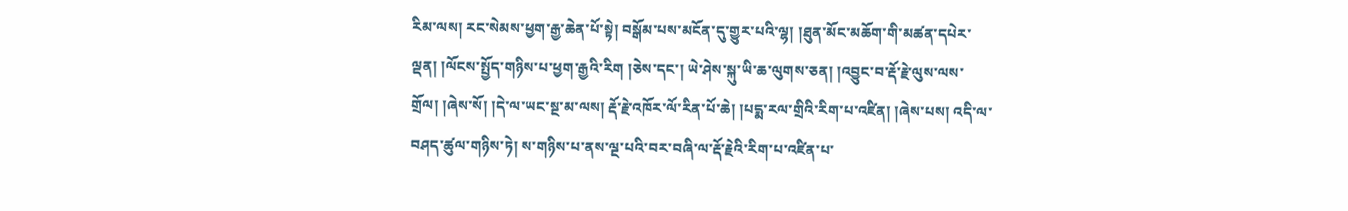རིམ་ལས། རང་སེམས་ཕྱག་རྒྱ་ཆེན་པོ་སྟེ། བསྒོམ་པས་མངོན་དུ་གྱུར་པའི་ལྷ། །ཐུན་མོང་མཆོག་གི་མཚན་དཔེར་ལྡན། །ལོངས་སྤྱོད་གཉིས་པ་ཕྱག་རྒྱའི་རིག །ཅེས་དང་། ཡེ་ཤེས་སྐུ་ཡི་ཆ་ལུགས་ཅན། །འབྱུང་བ་རྡོ་རྗེ་ལུས་ལས་གྲོལ། །ཞེས་སོ། །དེ་ལ་ཡང་སྔ་མ་ལས། རྡོ་རྗེ་འཁོར་ལོ་རིན་པོ་ཆེ། །པདྨ་རལ་གྲིའི་རིག་པ་འཛིན། །ཞེས་པས། འདི་ལ་བཤད་ཚུལ་གཉིས་ཏེ། ས་གཉིས་པ་ནས་ལྔ་པའི་བར་བཞི་ལ་རྡོ་རྗེའི་རིག་པ་འཛིན་པ་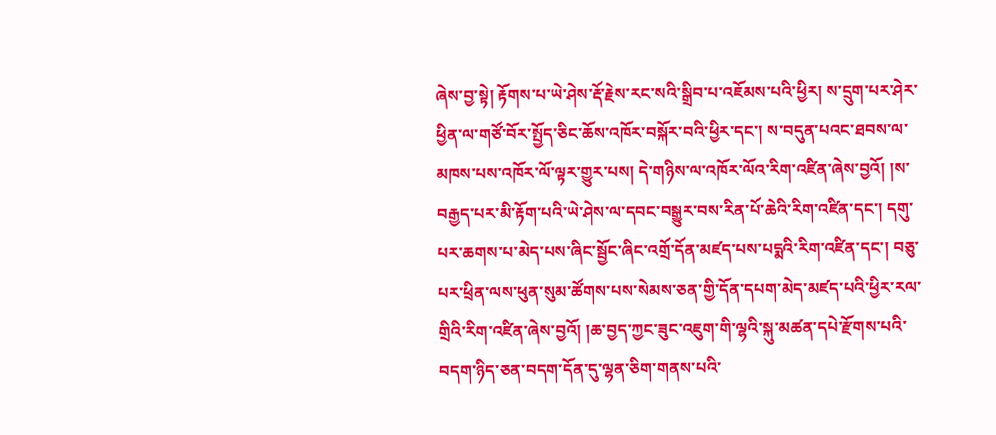ཞེས་བྱ་སྟེ། རྟོགས་པ་ཡེ་ཤེས་རྡོ་རྗེས་རང་སའི་སྒྲིབ་པ་འཇོམས་པའི་ཕྱིར། ས་དྲུག་པར་ཤེར་ཕྱིན་ལ་གཙོ་བོར་སྤྱོད་ཅིང་ཆོས་འཁོར་བསྐོར་བའི་ཕྱིར་དང་། ས་བདུན་པའང་ཐབས་ལ་མཁས་པས་འཁོར་ལོ་ལྟར་གྱུར་པས། དེ་གཉིས་ལ་འཁོར་ལོའ་རིག་འཛིན་ཞེས་བྱའོ། །ས་བརྒྱད་པར་མི་རྟོག་པའི་ཡེ་ཤེས་ལ་དབང་བསྒྱུར་བས་རིན་པོ་ཆེའི་རིག་འཛིན་དང་། དགུ་པར་ཆགས་པ་མེད་པས་ཞིང་སྦྱོང་ཞིང་འགྲོ་དོན་མཛད་པས་པདྨའི་རིག་འཛིན་དང་། བཅུ་པར་ཕྲིན་ལས་ཕུན་སུམ་ཚོགས་པས་སེམས་ཅན་གྱི་དོན་དཔག་མེད་མཛད་པའི་ཕྱིར་རལ་གྲིའི་རིག་འཛིན་ཞེས་བྱའོ། །ཆ་བྱད་ཀྱང་ཟུང་འཇུག་གི་ལྷའི་སྐུ་མཚན་དཔེ་རྫོགས་པའི་བདག་ཉིད་ཅན་བདག་དོན་དུ་ལྷན་ཅིག་གནས་པའི་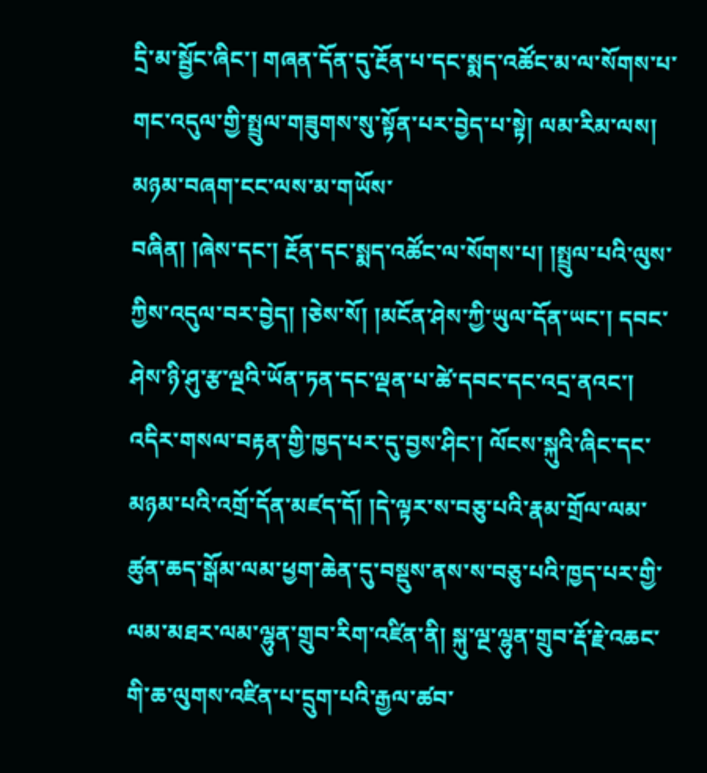དྲི་མ་སྦྱོང་ཞིང་། གཞན་དོན་དུ་རྔོན་པ་དང་སྨད་འཚོང་མ་ལ་སོགས་པ་གང་འདུལ་གྱི་སྤྲུལ་གཟུགས་སུ་སྟོན་པར་བྱེད་པ་སྟེ། ལམ་རིམ་ལས། མཉམ་བཞག་ངང་ལས་མ་གཡོས་
བཞིན། །ཞེས་དང་། རྔོན་དང་སྨད་འཚོང་ལ་སོགས་པ། །སྤྲུལ་པའི་ལུས་ཀྱིས་འདུལ་བར་བྱེད། །ཅེས་སོ། །མངོན་ཤེས་ཀྱི་ཡུལ་དོན་ཡང་། དབང་ཤེས་ཉི་ཤུ་རྩ་ལྔའི་ཡོན་ཏན་དང་ལྡན་པ་ཚེ་དབང་དང་འདྲ་ནའང་། འདིར་གསལ་བརྟན་གྱི་ཁྱད་པར་དུ་བྱས་ཤིང་། ལོངས་སྐུའི་ཞིང་དང་མཉམ་པའི་འགྲོ་དོན་མཛད་དོ། །དེ་ལྟར་ས་བཅུ་པའི་རྣམ་གྲོལ་ལམ་ཚུན་ཆད་སྒོམ་ལམ་ཕྱག་ཆེན་དུ་བསྡུས་ནས་ས་བཅུ་པའི་ཁྱད་པར་གྱི་ལམ་མཐར་ལམ་ལྷུན་གྲུབ་རིག་འཛིན་ནི། སྐུ་ལྔ་ལྷུན་གྲུབ་རྡོ་རྗེ་འཆང་གི་ཆ་ལུགས་འཛིན་པ་དྲུག་པའི་རྒྱལ་ཚབ་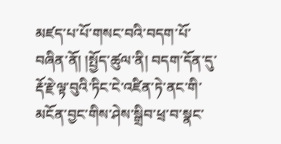མཛད་པ་པོ་གསང་བའི་བདག་པོ་བཞིན་ནོ། །སྤྱོད་ཚུལ་ནི། བདག་དོན་དུ་རྡོ་རྗེ་ལྟ་བུའི་ཏིང་ངེ་འཛིན་ཏེ་ནང་གི་མངོན་བྱང་གིས་ཤེས་སྒྲིབ་ཕྲ་བ་སྣང་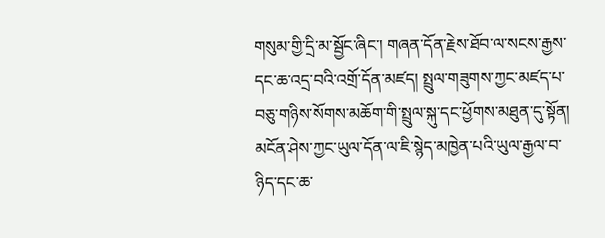གསུམ་གྱི་དྲི་མ་སྦྱོང་ཞིང་། གཞན་དོན་རྗེས་ཐོབ་ལ་སངས་རྒྱས་དང་ཆ་འདྲ་བའི་འགྲོ་དོན་མཛད། སྤྲུལ་གཟུགས་ཀྱང་མཛད་པ་བཅུ་གཉིས་སོགས་མཆོག་གི་སྤྲུལ་སྐུ་དང་ཕྱོགས་མཐུན་དུ་སྟོན། མངོན་ཤེས་ཀྱང་ཡུལ་དོན་ལ་ཇི་སྙེད་མཁྱེན་པའི་ཡུལ་རྒྱལ་བ་ཉིད་དང་ཆ་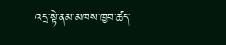འདྲ་སྟེ་ནམ་མཁས་ཁྱབ་ཚད་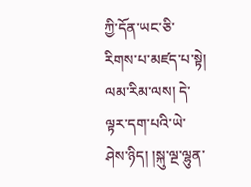ཀྱི་དོན་ཡང་ཅི་རིགས་པ་མཛད་པ་སྟེ། ལམ་རིམ་ལས། དེ་ལྟར་དག་པའི་ཡེ་ཤེས་ཉིད། །སྐུ་ལྔ་ལྷུན་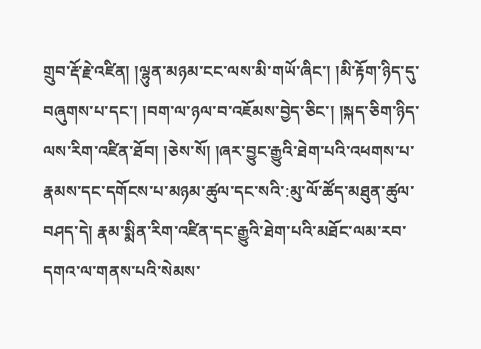གྲུབ་རྡོ་རྗེ་འཛིན། །ལྷུན་མཉམ་ངང་ལས་མི་གཡོ་ཞིང་། །མི་རྟོག་ཉིད་དུ་བཞུགས་པ་དང་། །བག་ལ་ཉལ་བ་འཇོམས་བྱེད་ཅིང་། །སྐད་ཅིག་ཉིད་ལས་རིག་འཛིན་ཐོབ། །ཅེས་སོ། །ཞར་བྱུང་རྒྱུའི་ཐེག་པའི་འཕགས་པ་རྣམས་དང་དགོངས་པ་མཉམ་ཚུལ་དང་སའི་:མུ་ལོ་ཚོད་མཐུན་ཚུལ་བཤད་དེ། རྣམ་སྨིན་རིག་འཛིན་དང་རྒྱུའི་ཐེག་པའི་མཐོང་ལམ་རབ་དགའ་ལ་གནས་པའི་སེམས་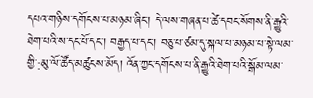དཔའ་གཉིས་དགོངས་པ་མཉམ་ཞིང་། དེ་ལས་གཞན་པ་ཚེ་དབང་སོགས་ནི་རྒྱུའི་ཐེག་པའི་ས་དང་པོ་དང་། བརྒྱད་པ་དང་། བཅུ་པ་ཙམ་དུ་སྐལ་པ་མཉམ་པ་སྟེ་ལམ་གྱི་:མུ་ལོ་ཚོད་མཚུངས་མོད། འོན་ཀྱང་དགོངས་པ་ནི་རྒྱུའི་ཐེག་པའི་སྒོམ་ལམ་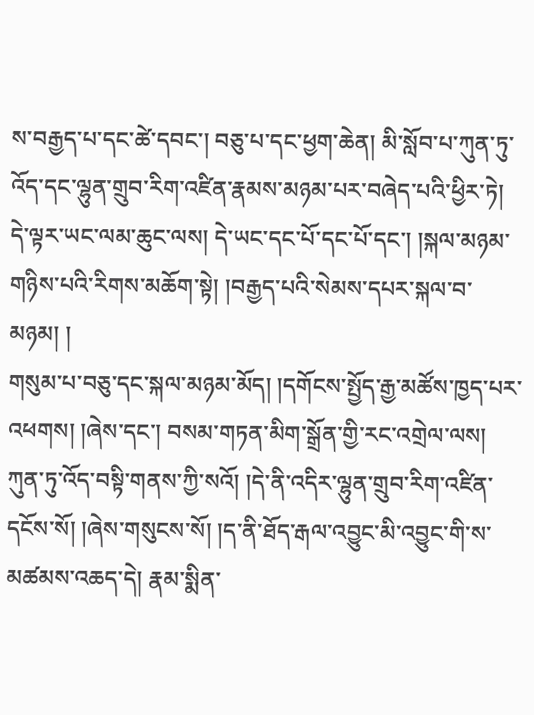ས་བརྒྱད་པ་དང་ཚེ་དབང་། བཅུ་པ་དང་ཕྱག་ཆེན། མི་སློབ་པ་ཀུན་ཏུ་འོད་དང་ལྷུན་གྲུབ་རིག་འཛིན་རྣམས་མཉམ་པར་བཞེད་པའི་ཕྱིར་ཏེ། དེ་ལྟར་ཡང་ལམ་ཆུང་ལས། དེ་ཡང་དང་པོ་དང་པོ་དང་། །སྐལ་མཉམ་གཉིས་པའི་རིགས་མཆོག་སྟེ། །བརྒྱད་པའི་སེམས་དཔར་སྐལ་བ་མཉམ། །
གསུམ་པ་བཅུ་དང་སྐལ་མཉམ་མོད། །དགོངས་སྤྱོད་རྒྱ་མཚོས་ཁྱད་པར་འཕགས། །ཞེས་དང་། བསམ་གཏན་མིག་སྒྲོན་གྱི་རང་འགྲེལ་ལས། ཀུན་ཏུ་འོད་བསྟི་གནས་ཀྱི་སའོ། །དེ་ནི་འདིར་ལྷུན་གྲུབ་རིག་འཛིན་དངོས་སོ། །ཞེས་གསུངས་སོ། །ད་ནི་ཐོད་རྒལ་འབྱུང་མི་འབྱུང་གི་ས་མཚམས་འཆད་དེ། རྣམ་སྨིན་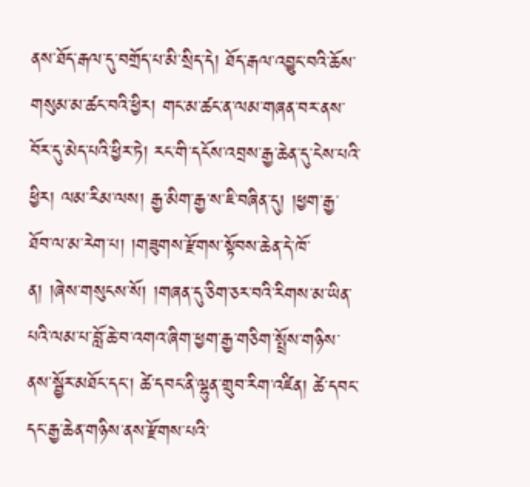ནས་ཐོད་རྒལ་དུ་བགྲོད་པ་མི་སྲིད་དེ། ཐོད་རྒལ་འབྱུང་བའི་ཆོས་གསུམ་མ་ཚང་བའི་ཕྱིར། གང་མ་ཚང་ན་ལམ་གཞན་བར་ནས་བོར་དུ་མེད་པའི་ཕྱིར་ཏེ། རང་གི་དངོས་འབྲས་རྒྱ་ཆེན་དུ་ངེས་པའི་ཕྱིར། ལམ་རིམ་ལས། རྒྱ་མིག་རྒྱ་ས་ཇི་བཞིན་དུ། །ཕྱག་རྒྱ་ཐོབ་ལ་མ་རེག་པ། །གཟུགས་རྫོགས་སྟོབས་ཆེན་དེ་ཁོ་ན། །ཞེས་གསུངས་སོ། །གཞན་དུ་ཅིག་ཅར་བའི་རིགས་མ་ཡིན་པའི་ལམ་པ་བློ་ཆེ་བ་འགའ་ཞིག་ཕྱག་རྒྱ་གཅིག་སྤྲོས་གཉིས་ནས་སྦྱོར་མཐོང་དང་། ཚེ་དབང་ནི་ལྷུན་གྲུབ་རིག་འཛིན། ཚེ་དབང་དང་རྒྱ་ཆེན་གཉིས་ནས་རྫོགས་པའི་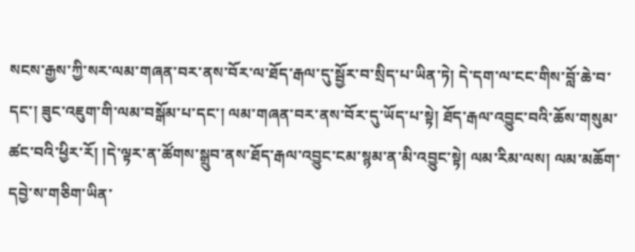སངས་རྒྱས་ཀྱི་སར་ལམ་གཞན་བར་ནས་བོར་ལ་ཐོད་རྒལ་དུ་སྦྱོར་བ་སྲིད་པ་ཡིན་ཏེ། དེ་དག་ལ་ངང་གིས་བློ་ཆེ་བ་དང་། ཟུང་འཇུག་གི་ལམ་བསྒོམ་པ་དང་། ལམ་གཞན་བར་ནས་བོར་དུ་ཡོད་པ་སྟེ། ཐོད་རྒལ་འབྱུང་བའི་ཆོས་གསུམ་ཚང་བའི་ཕྱིར་རོ། །དེ་ལྟར་ན་ཚོགས་སྒྲུབ་ནས་ཐོད་རྒལ་འབྱུང་ངམ་སྙམ་ན་མི་འབྱུང་སྟེ། ལམ་རིམ་ལས། ལམ་མཆོག་དབྱེ་ས་གཅིག་ཡིན་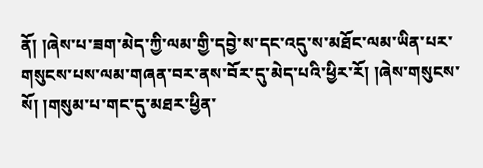ནོ། །ཞེས་པ་ཟག་མེད་ཀྱི་ལམ་གྱི་དབྱེ་ས་དང་འདུ་ས་མཐོང་ལམ་ཡིན་པར་གསུངས་པས་ལམ་གཞན་བར་ནས་བོར་དུ་མེད་པའི་ཕྱིར་རོ། །ཞེས་གསུངས་སོ། །གསུམ་པ་གང་དུ་མཐར་ཕྱིན་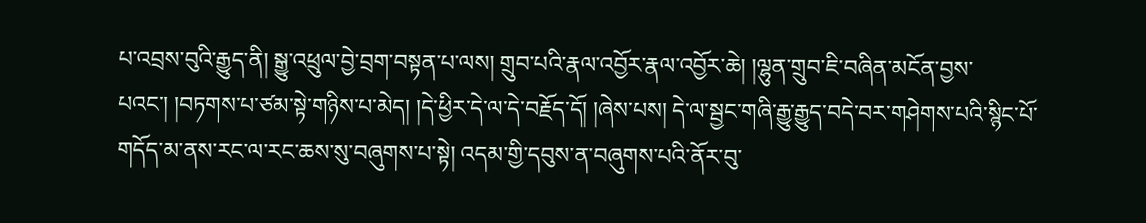པ་འབྲས་བུའི་རྒྱུད་ནི། སྒྱུ་འཕྲུལ་བྱེ་བྲག་བསྟན་པ་ལས། གྲུབ་པའི་རྣལ་འབྱོར་རྣལ་འབྱོར་ཆེ། །ལྷུན་གྲུབ་ཇི་བཞིན་མངོན་བྱས་པའང་། །བཏགས་པ་ཙམ་སྟེ་གཉིས་པ་མེད། །དེ་ཕྱིར་དེ་ལ་དེ་བརྗོད་དོ། །ཞེས་པས། དེ་ལ་སྦྱང་གཞི་རྒྱུ་རྒྱུད་བདེ་བར་གཤེགས་པའི་སྙིང་པོ་གདོད་མ་ནས་རང་ལ་རང་ཆས་སུ་བཞུགས་པ་སྟེ། འདམ་གྱི་དབུས་ན་བཞུགས་པའི་ནོར་བུ་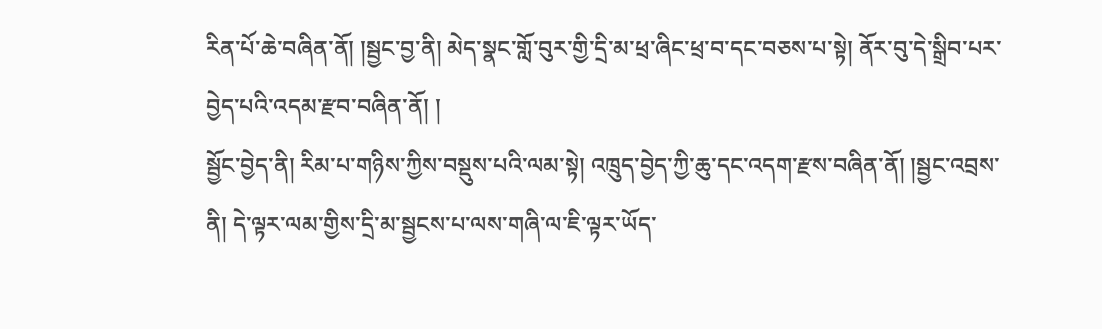རིན་པོ་ཆེ་བཞིན་ནོ། །སྦྱང་བྱ་ནི། མེད་སྣང་གློ་བུར་གྱི་དྲི་མ་ཕྲ་ཞིང་ཕྲ་བ་དང་བཅས་པ་སྟེ། ནོར་བུ་དེ་སྒྲིབ་པར་བྱེད་པའི་འདམ་རྫབ་བཞིན་ནོ། །
སྦྱོང་བྱེད་ནི། རིམ་པ་གཉིས་ཀྱིས་བསྡུས་པའི་ལམ་སྟེ། འཁྲུད་བྱེད་ཀྱི་ཆུ་དང་འདག་རྫས་བཞིན་ནོ། །སྦྱང་འབྲས་ནི། དེ་ལྟར་ལམ་གྱིས་དྲི་མ་སྦྱངས་པ་ལས་གཞི་ལ་ཇི་ལྟར་ཡོད་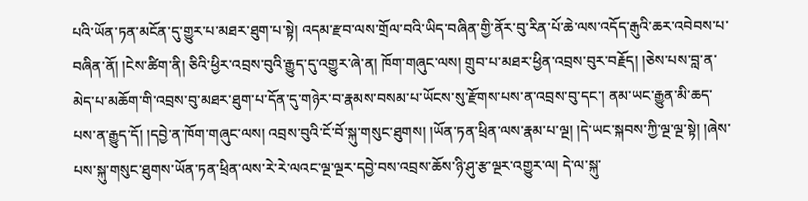པའི་ཡོན་ཏན་མངོན་དུ་གྱུར་པ་མཐར་ཐུག་པ་སྟེ། འདམ་རྫབ་ལས་གྲོལ་བའི་ཡིད་བཞིན་གྱི་ནོར་བུ་རིན་པོ་ཆེ་ལས་འདོད་རྒུའི་ཆར་འབེབས་པ་བཞིན་ནོ། །ངེས་ཚིག་ནི། ཅིའི་ཕྱིར་འབྲས་བུའི་རྒྱུད་དུ་འགྱུར་ཞེ་ན། ཁོག་གཞུང་ལས། གྲུབ་པ་མཐར་ཕྱིན་འབྲས་བུར་བརྗོད། །ཅེས་པས་བླ་ན་མེད་པ་མཆོག་གི་འབྲས་བུ་མཐར་ཐུག་པ་དོན་དུ་གཉེར་བ་རྣམས་བསམ་པ་ཡོངས་སུ་རྫོགས་པས་ན་འབྲས་བུ་དང་། ནམ་ཡང་རྒྱུན་མི་ཆད་པས་ན་རྒྱུད་དོ། །དབྱེ་ན་ཁོག་གཞུང་ལས། འབྲས་བུའི་ངོ་བོ་སྐུ་གསུང་ཐུགས། །ཡོན་ཏན་ཕྲིན་ལས་རྣམ་པ་ལྔ། །དེ་ཡང་སྐབས་ཀྱི་ལྔ་ལྔ་སྟེ། །ཞེས་པས་སྐུ་གསུང་ཐུགས་ཡོན་ཏན་ཕྲིན་ལས་རེ་རེ་ལའང་ལྔ་ལྔར་དབྱེ་བས་འབྲས་ཆོས་ཉི་ཤུ་རྩ་ལྔར་འགྱུར་ལ། དེ་ལ་སྐུ་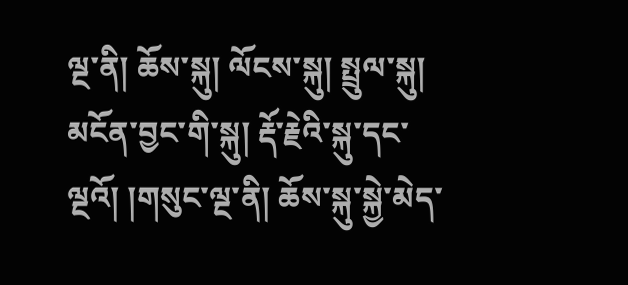ལྔ་ནི། ཆོས་སྐུ། ལོངས་སྐུ། སྤྲུལ་སྐུ། མངོན་བྱང་གི་སྐུ། རྡོ་རྗེའི་སྐུ་དང་ལྔའོ། །གསུང་ལྔ་ནི། ཆོས་སྐུ་སྐྱེ་མེད་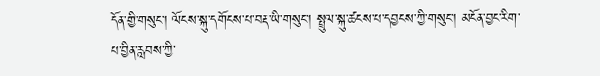དོན་གྱི་གསུང་། ལོངས་སྐུ་དགོངས་པ་བརྡ་ཡི་གསུང་། སྤྲུལ་སྐུ་ཚངས་པ་དབྱངས་ཀྱི་གསུང་། མངོན་བྱང་རིག་པ་བྱིན་རླབས་ཀྱི་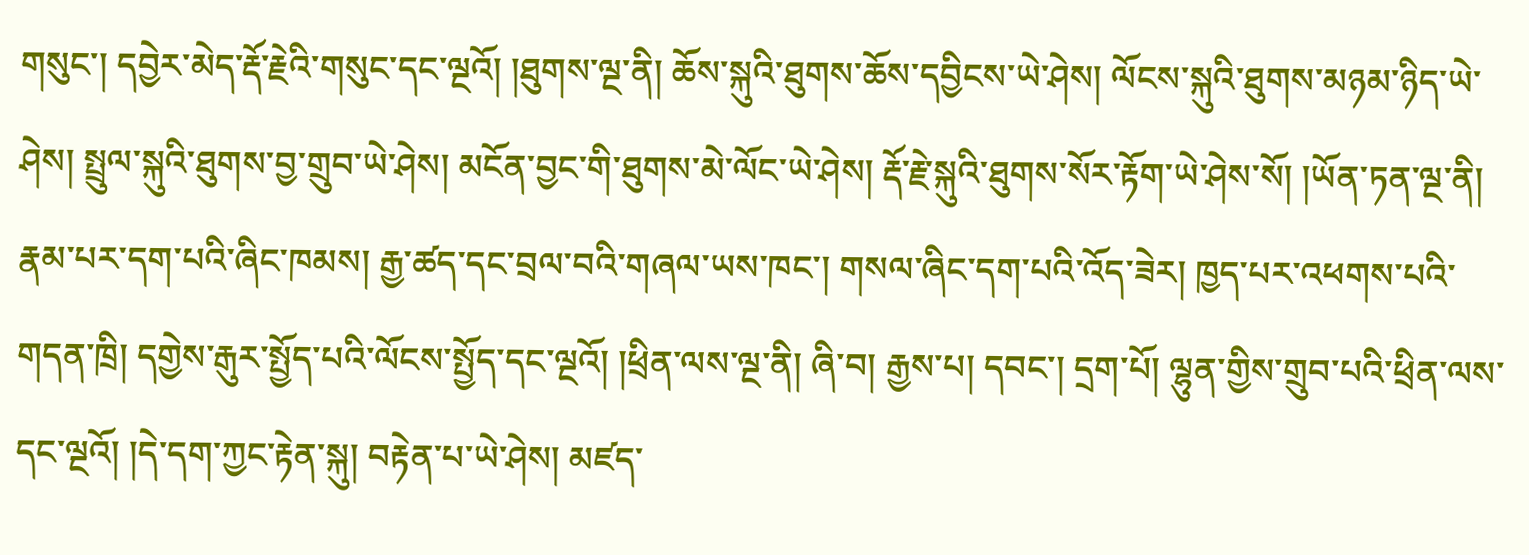གསུང་། དབྱེར་མེད་རྡོ་རྗེའི་གསུང་དང་ལྔའོ། །ཐུགས་ལྔ་ནི། ཆོས་སྐུའི་ཐུགས་ཆོས་དབྱིངས་ཡེ་ཤེས། ལོངས་སྐུའི་ཐུགས་མཉམ་ཉིད་ཡེ་ཤེས། སྤྲུལ་སྐུའི་ཐུགས་བྱ་གྲུབ་ཡེ་ཤེས། མངོན་བྱང་གི་ཐུགས་མེ་ལོང་ཡེ་ཤེས། རྡོ་རྗེ་སྐུའི་ཐུགས་སོར་རྟོག་ཡེ་ཤེས་སོ། །ཡོན་ཏན་ལྔ་ནི། རྣམ་པར་དག་པའི་ཞིང་ཁམས། རྒྱ་ཚད་དང་བྲལ་བའི་གཞལ་ཡས་ཁང་། གསལ་ཞིང་དག་པའི་འོད་ཟེར། ཁྱད་པར་འཕགས་པའི་གདན་ཁྲི། དགྱེས་རྒུར་སྤྱོད་པའི་ལོངས་སྤྱོད་དང་ལྔའོ། །ཕྲིན་ལས་ལྔ་ནི། ཞི་བ། རྒྱས་པ། དབང་། དྲག་པོ། ལྷུན་གྱིས་གྲུབ་པའི་ཕྲིན་ལས་དང་ལྔའོ། །དེ་དག་ཀྱང་རྟེན་སྐུ། བརྟེན་པ་ཡེ་ཤེས། མཛད་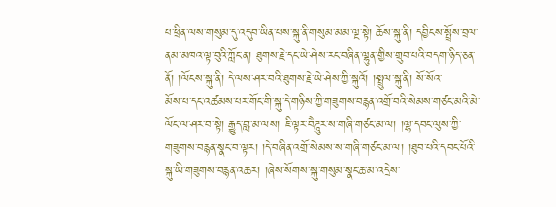པ་ཕྲིན་ལས་གསུམ་དུ་འདུབ་ཡིན་པས་སྐུ་ནི་གསུམ་མམ་ལྔ་སྟེ། ཆོས་སྐུ་ནི། དབྱིངས་སྤྲོས་བྲལ་ནམ་མཁའ་ལྟ་བུའི་ཀློང་ན། ཐུགས་རྗེ་དང་ཡེ་ཤེས་རང་བཞིན་ལྷུན་གྱིས་གྲུབ་པའི་བདག་ཉིད་ཅན་ནོ། །ལོངས་སྐུ་ནི། དེ་ལས་ཤར་བའི་ཐུགས་རྗེ་ཡེ་ཤེས་ཀྱི་སྐུའོ། །སྤྲུལ་སྐུ་ནི། སོ་སོའ་
མོས་པ་དང་འཚམས་པར་གོང་གི་སྐུ་དེ་གཉིས་ཀྱི་གཟུགས་བརྙན་འགྲོ་བའི་སེམས་གཙང་མའི་མེ་ལོང་ལ་ཤར་བ་སྟེ། རྒྱུད་བླ་མ་ལས། ཇི་ལྟར་བཻཌཱུར་ས་གཞི་གཙང་མ་ལ། །ལྷ་དབང་ལུས་ཀྱི་གཟུགས་བརྙན་སྣང་བ་ལྟར། །དེ་བཞིན་འགྲོ་སེམས་ས་གཞི་གཙང་མ་ལ། །ཐུབ་པའི་དབང་པོའི་སྐུ་ཡི་གཟུགས་བརྙན་འཆར། །ཞེས་སོགས་སྐུ་གསུམ་སྣང་ཆ་མ་འདྲེས་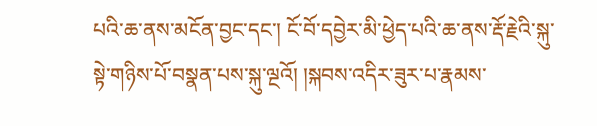པའི་ཆ་ནས་མངོན་བྱང་དང་། ངོ་བོ་དབྱེར་མི་ཕྱེད་པའི་ཆ་ནས་རྡོ་རྗེའི་སྐུ་སྟེ་གཉིས་པོ་བསྣན་པས་སྐུ་ལྔའོ། །སྐབས་འདིར་ཟུར་པ་རྣམས་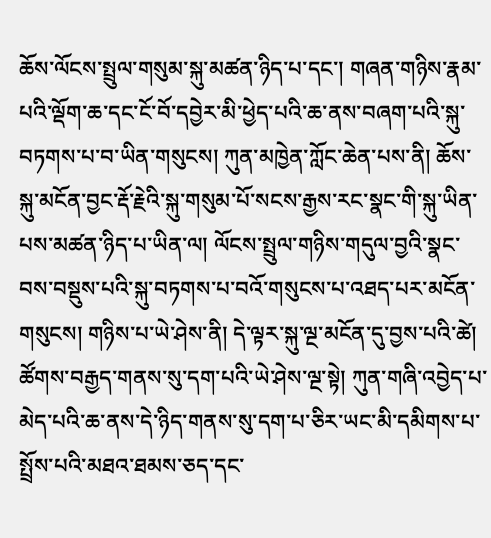ཆོས་ལོངས་སྤྲུལ་གསུམ་སྐུ་མཚན་ཉིད་པ་དང་། གཞན་གཉིས་རྣམ་པའི་ལྡོག་ཆ་དང་ངོ་བོ་དབྱེར་མི་ཕྱེད་པའི་ཆ་ནས་བཞག་པའི་སྐུ་བཏགས་པ་བ་ཡིན་གསུངས། ཀུན་མཁྱེན་ཀློང་ཆེན་པས་ནི། ཆོས་སྐུ་མངོན་བྱང་རྡོ་རྗེའི་སྐུ་གསུམ་པོ་སངས་རྒྱས་རང་སྣང་གི་སྐུ་ཡིན་པས་མཚན་ཉིད་པ་ཡིན་ལ། ལོངས་སྤྲུལ་གཉིས་གདུལ་བྱའི་སྣང་བས་བསྡུས་པའི་སྐུ་བཏགས་པ་བའོ་གསུངས་པ་འཐད་པར་མངོན་གསུངས། གཉིས་པ་ཡེ་ཤེས་ནི། དེ་ལྟར་སྐུ་ལྔ་མངོན་དུ་བྱས་པའི་ཚེ། ཚོགས་བརྒྱད་གནས་སུ་དག་པའི་ཡེ་ཤེས་ལྔ་སྟེ། ཀུན་གཞི་འབྱེད་པ་མེད་པའི་ཆ་ནས་དེ་ཉིད་གནས་སུ་དག་པ་ཅིར་ཡང་མི་དམིགས་པ་སྤྲོས་པའི་མཐའ་ཐམས་ཅད་དང་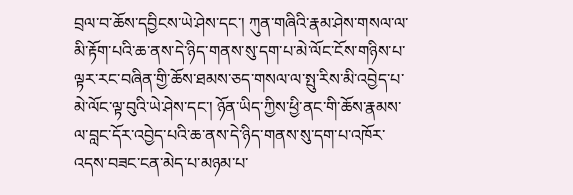བྲལ་བ་ཆོས་དབྱིངས་ཡེ་ཤེས་དང་། ཀུན་གཞིའི་རྣམ་ཤེས་གསལ་ལ་མི་རྟོག་པའི་ཆ་ནས་དེ་ཉིད་གནས་སུ་དག་པ་མེ་ལོང་ངོས་གཉིས་པ་ལྟར་རང་བཞིན་གྱི་ཆོས་ཐམས་ཅད་གསལ་ལ་སྤུ་རིས་མི་འབྱེད་པ་མེ་ལོང་ལྟ་བུའི་ཡེ་ཤེས་དང་། ཉོན་ཡིད་ཀྱིས་ཕྱི་ནང་གི་ཆོས་རྣམས་ལ་བླང་དོར་འབྱེད་པའི་ཆ་ནས་དེ་ཉིད་གནས་སུ་དག་པ་འཁོར་འདས་བཟང་ངན་མེད་པ་མཉམ་པ་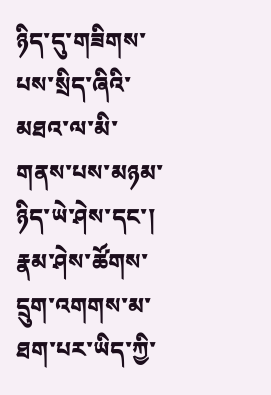ཉིད་དུ་གཟིགས་པས་སྲིད་ཞིའི་མཐའ་ལ་མི་གནས་པས་མཉམ་ཉིད་ཡེ་ཤེས་དང་། རྣམ་ཤེས་ཚོགས་དྲུག་འགགས་མ་ཐག་པར་ཡིད་ཀྱི་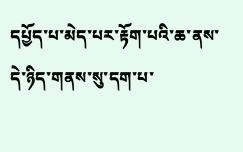དཔྱོད་པ་མེད་པར་རྟོག་པའི་ཆ་ནས་དེ་ཉིད་གནས་སུ་དག་པ་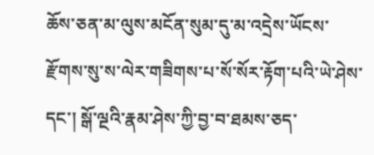ཆོས་ཅན་མ་ལུས་མངོན་སུམ་དུ་མ་འདྲེས་ཡོངས་རྫོགས་སུ་ས་ལེར་གཟིགས་པ་སོ་སོར་རྟོག་པའི་ཡེ་ཤེས་དང་། སྒོ་ལྔའི་རྣམ་ཤེས་ཀྱི་བྱ་བ་ཐམས་ཅད་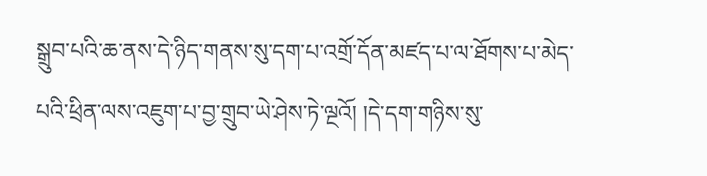སྒྲུབ་པའི་ཆ་ནས་དེ་ཉིད་གནས་སུ་དག་པ་འགྲོ་དོན་མཛད་པ་ལ་ཐོགས་པ་མེད་པའི་ཕྲིན་ལས་འཇུག་པ་བྱ་གྲུབ་ཡེ་ཤེས་ཏེ་ལྔའོ། །དེ་དག་གཉིས་སུ་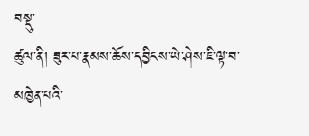བསྡུ་
ཚུལ་ནི། ཟུར་པ་རྣམས་ཆོས་དབྱིངས་ཡེ་ཤེས་ཇི་ལྟ་བ་མཁྱེན་པའི་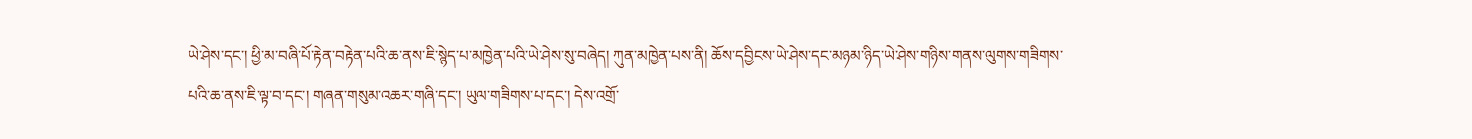ཡེ་ཤེས་དང་། ཕྱི་མ་བཞི་པོ་རྟེན་བརྟེན་པའི་ཆ་ནས་ཇི་སྙེད་པ་མཁྱེན་པའི་ཡེ་ཤེས་སུ་བཞེད། ཀུན་མཁྱེན་པས་ནི། ཆོས་དབྱིངས་ཡེ་ཤེས་དང་མཉམ་ཉིད་ཡེ་ཤེས་གཉིས་གནས་ལུགས་གཟིགས་པའི་ཆ་ནས་ཇི་ལྟ་བ་དང་། གཞན་གསུམ་འཆར་གཞི་དང་། ཡུལ་གཟིགས་པ་དང་། དེས་འགྲོ་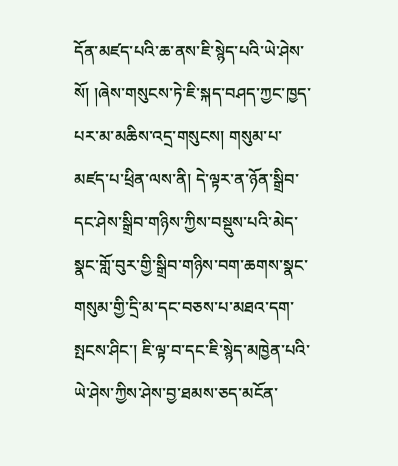དོན་མཛད་པའི་ཆ་ནས་ཇི་སྙེད་པའི་ཡེ་ཤེས་སོ། །ཞེས་གསུངས་ཏེ་ཇི་སྐད་བཤད་ཀྱང་ཁྱད་པར་མ་མཆིས་འདྲ་གསུངས། གསུམ་པ་མཛད་པ་ཕྲིན་ལས་ནི། དེ་ལྟར་ན་ཉོན་སྒྲིབ་དང་ཤེས་སྒྲིབ་གཉིས་ཀྱིས་བསྡུས་པའི་མེད་སྣང་གློ་བུར་གྱི་སྒྲིབ་གཉིས་བག་ཆགས་སྣང་གསུམ་གྱི་དྲི་མ་དང་བཅས་པ་མཐའ་དག་སྤངས་ཤིང་། ཇི་ལྟ་བ་དང་ཇི་སྙེད་མཁྱེན་པའི་ཡེ་ཤེས་ཀྱིས་ཤེས་བྱ་ཐམས་ཅད་མངོན་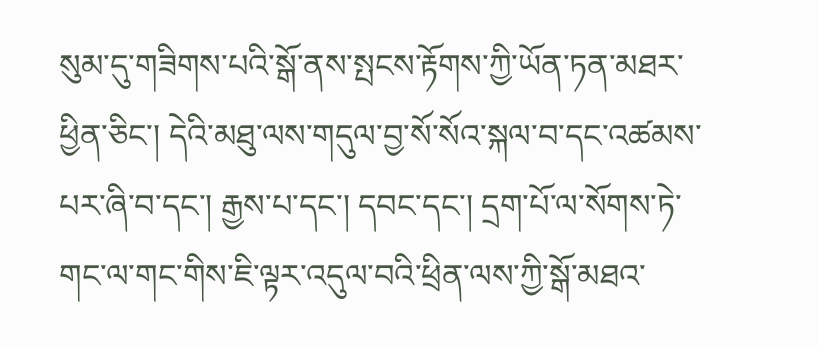སུམ་དུ་གཟིགས་པའི་སྒོ་ནས་སྤངས་རྟོགས་ཀྱི་ཡོན་ཏན་མཐར་ཕྱིན་ཅིང་། དེའི་མཐུ་ལས་གདུལ་བྱ་སོ་སོའ་སྐལ་བ་དང་འཚམས་པར་ཞི་བ་དང་། རྒྱས་པ་དང་། དབང་དང་། དྲག་པོ་ལ་སོགས་ཏེ་གང་ལ་གང་གིས་ཇི་ལྟར་འདུལ་བའི་ཕྲིན་ལས་ཀྱི་སྒོ་མཐའ་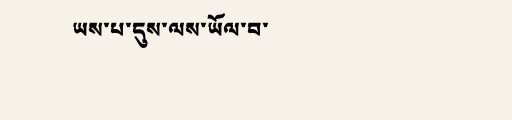ཡས་པ་དུས་ལས་ཡོལ་བ་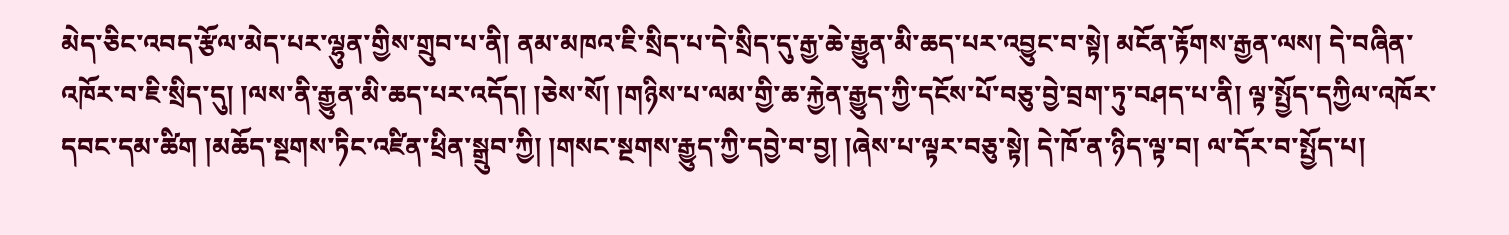མེད་ཅིང་འབད་རྩོལ་མེད་པར་ལྷུན་གྱིས་གྲུབ་པ་ནི། ནམ་མཁའ་ཇི་སྲིད་པ་དེ་སྲིད་དུ་རྒྱ་ཆེ་རྒྱུན་མི་ཆད་པར་འབྱུང་བ་སྟེ། མངོན་རྟོགས་རྒྱན་ལས། དེ་བཞིན་འཁོར་བ་ཇི་སྲིད་དུ། །ལས་ནི་རྒྱུན་མི་ཆད་པར་འདོད། །ཅེས་སོ། །གཉིས་པ་ལམ་གྱི་ཆ་རྐྱེན་རྒྱུད་ཀྱི་དངོས་པོ་བཅུ་བྱེ་བྲག་ཏུ་བཤད་པ་ནི། ལྟ་སྤྱོད་དཀྱིལ་འཁོར་དབང་དམ་ཚིག །མཆོད་སྔགས་ཏིང་འཛིན་ཕྲིན་སྒྲུབ་ཀྱི། །གསང་སྔགས་རྒྱུད་ཀྱི་དབྱེ་བ་བྱ། །ཞེས་པ་ལྟར་བཅུ་སྟེ། དེ་ཁོ་ན་ཉིད་ལྟ་བ། ལ་དོར་བ་སྤྱོད་པ།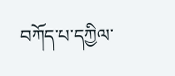བཀོད་པ་དཀྱིལ་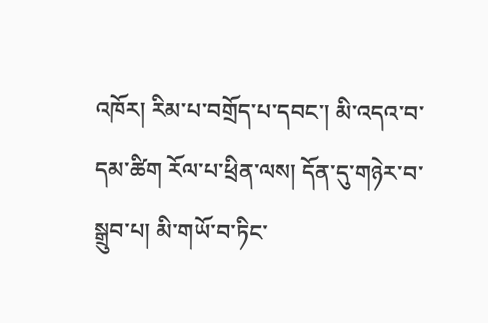འཁོར། རིམ་པ་བགྲོད་པ་དབང་། མི་འདའ་བ་དམ་ཚིག རོལ་པ་ཕྲིན་ལས། དོན་དུ་གཉེར་བ་སྒྲུབ་པ། མི་གཡོ་བ་ཏིང་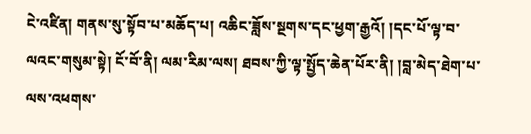ངེ་འཛིན། གནས་སུ་སྟོབ་པ་མཆོད་པ། འཆིང་ཟློས་སྔགས་དང་ཕྱག་རྒྱའོ། །དང་པོ་ལྟ་བ་ལའང་གསུམ་སྟེ། ངོ་བོ་ནི། ལམ་རིམ་ལས། ཐབས་ཀྱི་ལྟ་སྤྱོད་ཆེན་པོར་ནི། །བླ་མེད་ཐེག་པ་ལས་འཕགས་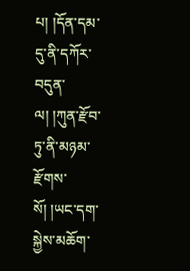པ། །དོན་དམ་དུ་ནི་དཀོར་བདུན་ལ། །ཀུན་རྫོབ་ཏུ་ནི་མཉམ་རྫོགས་སོ། །ཡང་དག་སྐྱེས་མཆོག་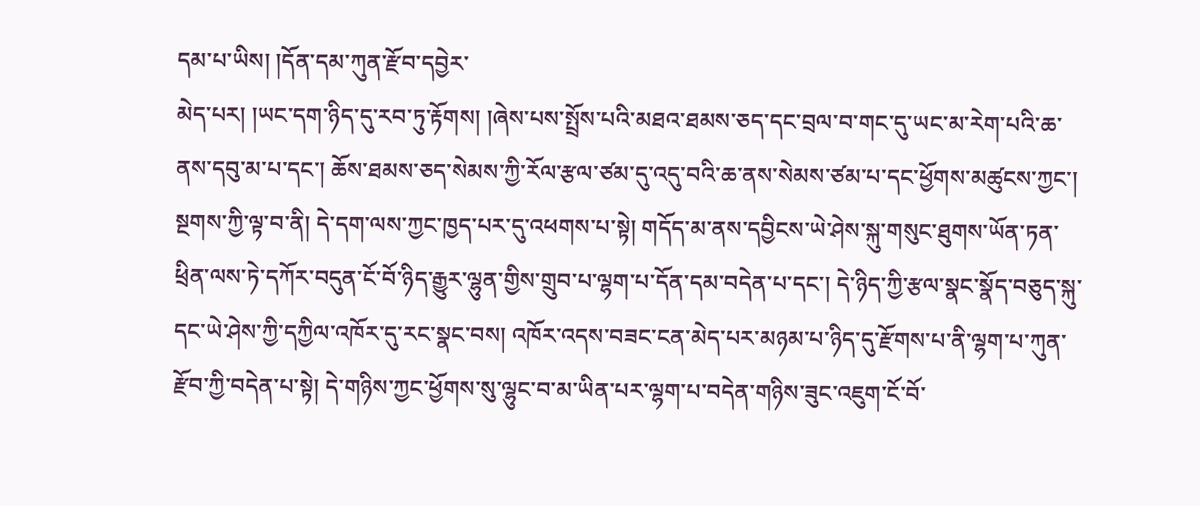དམ་པ་ཡིས། །དོན་དམ་ཀུན་རྫོབ་དབྱེར་
མེད་པར། །ཡང་དག་ཉིད་དུ་རབ་ཏུ་རྟོགས། །ཞེས་པས་སྤྲོས་པའི་མཐའ་ཐམས་ཅད་དང་བྲལ་བ་གང་དུ་ཡང་མ་རེག་པའི་ཆ་ནས་དབུ་མ་པ་དང་། ཆོས་ཐམས་ཅད་སེམས་ཀྱི་རོལ་རྩལ་ཙམ་དུ་འདུ་བའི་ཆ་ནས་སེམས་ཙམ་པ་དང་ཕྱོགས་མཚུངས་ཀྱང་། སྔགས་ཀྱི་ལྟ་བ་ནི། དེ་དག་ལས་ཀྱང་ཁྱད་པར་དུ་འཕགས་པ་སྟེ། གདོད་མ་ནས་དབྱིངས་ཡེ་ཤེས་སྐུ་གསུང་ཐུགས་ཡོན་ཏན་ཕྲིན་ལས་ཏེ་དཀོར་བདུན་ངོ་བོ་ཉིད་རྒྱུར་ལྷུན་གྱིས་གྲུབ་པ་ལྷག་པ་དོན་དམ་བདེན་པ་དང་། དེ་ཉིད་ཀྱི་རྩལ་སྣང་སྣོད་བཅུད་སྐུ་དང་ཡེ་ཤེས་ཀྱི་དཀྱིལ་འཁོར་དུ་རང་སྣང་བས། འཁོར་འདས་བཟང་ངན་མེད་པར་མཉམ་པ་ཉིད་དུ་རྫོགས་པ་ནི་ལྷག་པ་ཀུན་རྫོབ་ཀྱི་བདེན་པ་སྟེ། དེ་གཉིས་ཀྱང་ཕྱོགས་སུ་ལྷུང་བ་མ་ཡིན་པར་ལྷག་པ་བདེན་གཉིས་ཟུང་འཇུག་ངོ་བོ་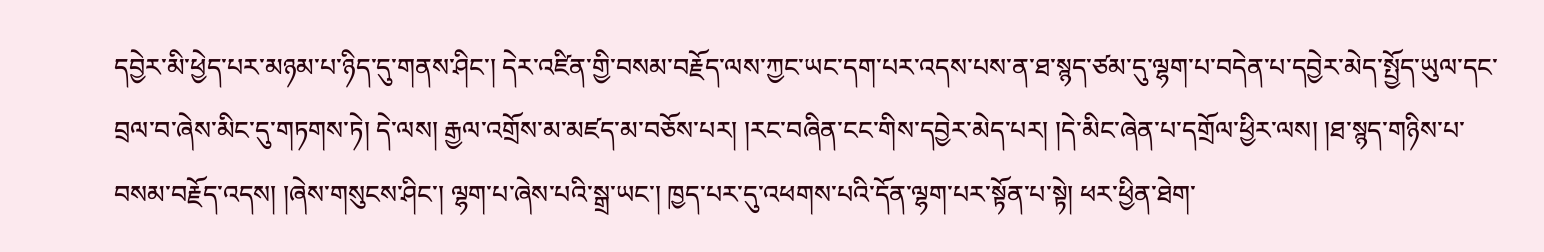དབྱེར་མི་ཕྱེད་པར་མཉམ་པ་ཉིད་དུ་གནས་ཤིང་། དེར་འཛིན་གྱི་བསམ་བརྗོད་ལས་ཀྱང་ཡང་དག་པར་འདས་པས་ན་ཐ་སྙད་ཙམ་དུ་ལྷག་པ་བདེན་པ་དབྱེར་མེད་སྤྱོད་ཡུལ་དང་བྲལ་བ་ཞེས་མིང་དུ་གཏགས་ཏེ། དེ་ལས། རྒྱལ་འགྲོས་མ་མཛད་མ་བཅོས་པར། །རང་བཞིན་ངང་གིས་དབྱེར་མེད་པར། །དེ་མིང་ཞེན་པ་དགྲོལ་ཕྱིར་ལས། །ཐ་སྙད་གཉིས་པ་བསམ་བརྗོད་འདས། །ཞེས་གསུངས་ཤིང་། ལྷག་པ་ཞེས་པའི་སྒྲ་ཡང་། ཁྱད་པར་དུ་འཕགས་པའི་དོན་ལྷག་པར་སྟོན་པ་སྟེ། ཕར་ཕྱིན་ཐེག་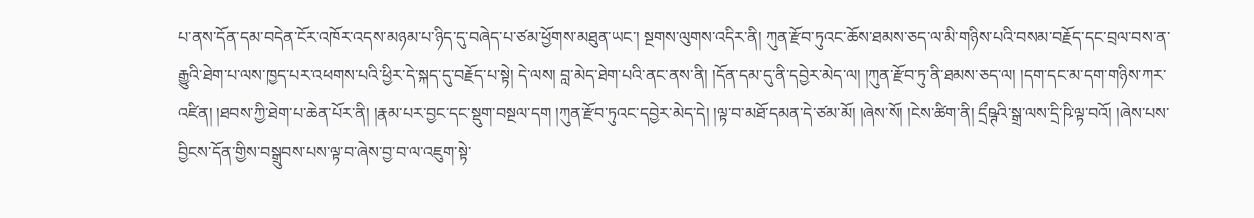པ་ནས་དོན་དམ་བདེན་ངོར་འཁོར་འདས་མཉམ་པ་ཉིད་དུ་བཞེད་པ་ཙམ་ཕྱོགས་མཐུན་ཡང་། སྔགས་ལུགས་འདིར་ནི། ཀུན་རྫོབ་ཏུའང་ཆོས་ཐམས་ཅད་ལ་མི་གཉིས་པའི་བསམ་བརྗོད་དང་བྲལ་བས་ན་རྒྱུའི་ཐེག་པ་ལས་ཁྱད་པར་འཕགས་པའི་ཕྱིར་དེ་སྐད་དུ་བརྗོད་པ་སྟེ། དེ་ལས། བླ་མེད་ཐེག་པའི་ནང་ནས་ནི། །དོན་དམ་དུ་ནི་དབྱེར་མེད་ལ། །ཀུན་རྫོབ་ཏུ་ནི་ཐམས་ཅད་ལ། །དག་དང་མ་དག་གཉིས་ཀར་འཛིན། །ཐབས་ཀྱི་ཐེག་པ་ཆེན་པོར་ནི། །རྣམ་པར་བྱང་དང་སྡུག་བསྔལ་དག །ཀུན་རྫོབ་ཏུའང་དབྱེར་མེད་དེ། །ལྟ་བ་མཐོ་དམན་དེ་ཙམ་མོ། །ཞེས་སོ། །ངེས་ཚིག་ནི། དྲྀཥྚའི་སྒྲ་ལས་དྲི་ཥི་ལྟ་བའོ། །ཞེས་པས་བྱིངས་དོན་གྱིས་བསྒྲུབས་པས་ལྟ་བ་ཞེས་བྱ་བ་ལ་འཇུག་སྟེ་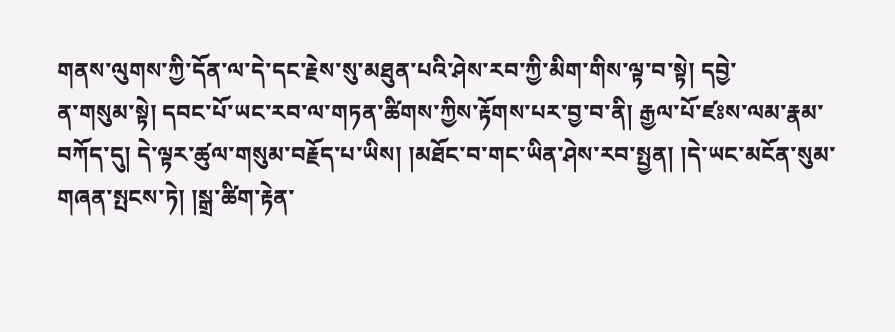གནས་ལུགས་ཀྱི་དོན་ལ་དེ་དང་རྗེས་སུ་མཐུན་པའི་ཤེས་རབ་ཀྱི་མིག་གིས་ལྟ་བ་སྟེ། དབྱེ་
ན་གསུམ་སྟེ། དབང་པོ་ཡང་རབ་ལ་གཏན་ཚིགས་ཀྱིས་རྟོགས་པར་བྱ་བ་ནི། རྒྱལ་པོ་ཛཿས་ལམ་རྣམ་བཀོད་དུ། དེ་ལྟར་ཚུལ་གསུམ་བརྗོད་པ་ཡིས། །མཐོང་བ་གང་ཡིན་ཤེས་རབ་སྤྱན། །དེ་ཡང་མངོན་སུམ་གཞན་སྤངས་ཏེ། །སྒྲ་ཚིག་རྟེན་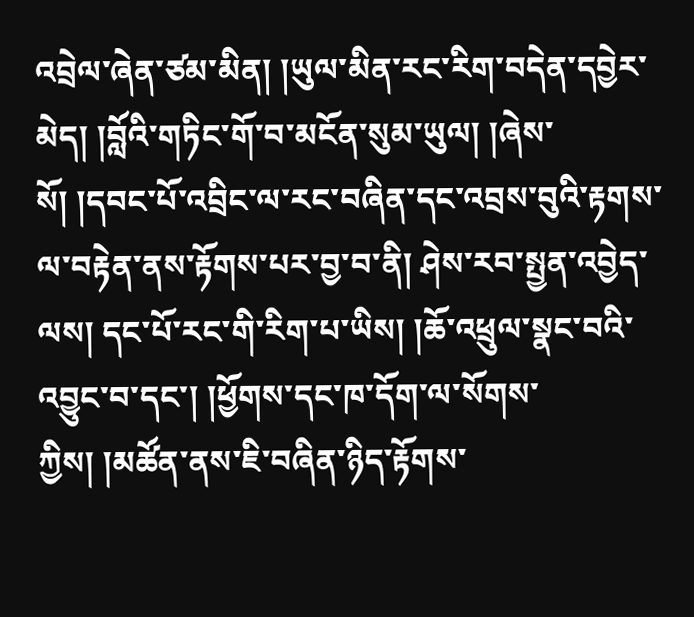འབྲེལ་ཞེན་ཙམ་མིན། །ཡུལ་མིན་རང་རིག་བདེན་དབྱེར་མེད། །བློའི་གཏིང་གོ་བ་མངོན་སུམ་ཡུལ། །ཞེས་སོ། །དབང་པོ་འབྲིང་ལ་རང་བཞིན་དང་འབྲས་བུའི་རྟགས་ལ་བརྟེན་ནས་རྟོགས་པར་བྱ་བ་ནི། ཤེས་རབ་སྤྱན་འབྱེད་ལས། དང་པོ་རང་གི་རིག་པ་ཡིས། །ཆོ་འཕྲུལ་སྣང་བའི་འབྱུང་བ་དང་། །ཕྱོགས་དང་ཁ་དོག་ལ་སོགས་ཀྱིས། །མཚོན་ནས་ཇི་བཞིན་ཉིད་རྟོགས་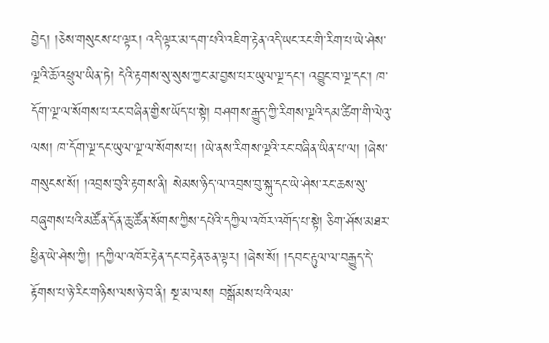བྱེད། །ཅེས་གསུངས་པ་ལྟར། འདི་ལྟར་མ་དག་པའི་འཇིག་རྟེན་འདི་ཡང་རང་གི་རིག་པ་ཡེ་ཤེས་ལྔའི་ཆོ་འཕྲུལ་ཡིན་ཏེ། དེའི་རྟགས་སུ་སུས་ཀྱང་མ་བྱས་པར་ཡུལ་ལྔ་དང་། འབྱུང་བ་ལྔ་དང་། ཁ་དོག་ལྔ་ལ་སོགས་པ་རང་བཞིན་གྱིས་ཡོད་པ་སྟེ། བཤགས་རྒྱུད་ཀྱི་རིགས་ལྔའི་དམ་ཚིག་གི་ལེའུ་ལས། ཁ་དོག་ལྔ་དང་ཡུལ་ལྔ་ལ་སོགས་པ། །ཡེ་ནས་རིགས་ལྔའི་རང་བཞིན་ཡིན་པ་ལ། །ཞེས་གསུངས་སོ། །འབྲས་བུའི་རྟགས་ནི། སེམས་ཉིད་ལ་འབྲས་བུ་སྐུ་དང་ཡེ་ཤེས་རང་ཆས་སུ་བཞུགས་པའི་མཚོན་དོན་ཆུ་ཚོན་སོགས་ཀྱིས་དཔེའི་དཀྱིལ་འཁོར་འགོད་པ་སྟེ། ཅིག་ཤོས་མཐར་ཕྱིན་ཡེ་ཤེས་ཀྱི། །དཀྱིལ་འཁོར་རྟེན་དང་བརྟེན་ཅན་ལྟར། །ཞེས་སོ། །དབང་རྟུལ་ལ་བརྒྱུད་དེ་རྟོགས་པ་ཉེ་རིང་གཉིས་ལས་ཉེ་བ་ནི། སྔ་མ་ལས། བསྒོམས་པའི་ལམ་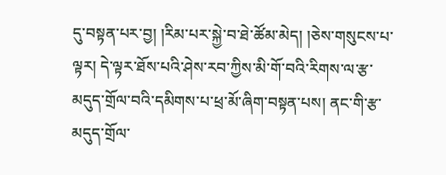དུ་བསྟན་པར་བྱ། །རིམ་པར་སྐྱེ་བ་ཐེ་ཚོམ་མེད། །ཅེས་གསུངས་པ་ལྟར། དེ་ལྟར་ཐོས་པའི་ཤེས་རབ་ཀྱིས་མི་གོ་བའི་རིགས་ལ་རྩ་མདུད་གྲོལ་བའི་དམིགས་པ་ཕྲ་མོ་ཞིག་བསྟན་པས། ནང་གི་རྩ་མདུད་གྲོལ་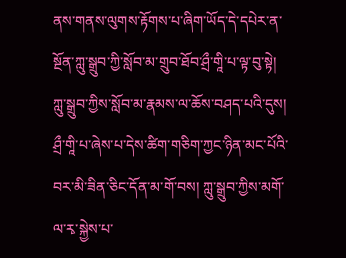ནས་གནས་ལུགས་རྟོགས་པ་ཞིག་ཡོད་དེ་དཔེར་ན་སྔོན་ཀླུ་སྒྲུབ་ཀྱི་སློབ་མ་གྲུབ་ཐོབ་ཤྲྀ་གཱི་པ་ལྟ་བུ་སྟེ། ཀླུ་སྒྲུབ་ཀྱིས་སློབ་མ་རྣམས་ལ་ཆོས་བཤད་པའི་དུས། ཤྲྀ་གཱི་པ་ཞེས་པ་དེས་ཚིག་གཅིག་ཀྱང་ཉིན་མང་པོའི་བར་མི་ཟིན་ཅིང་དོན་མ་གོ་བས། ཀླུ་སྒྲུབ་ཀྱིས་མགོ་ལ་རྭ་སྐྱེས་པ་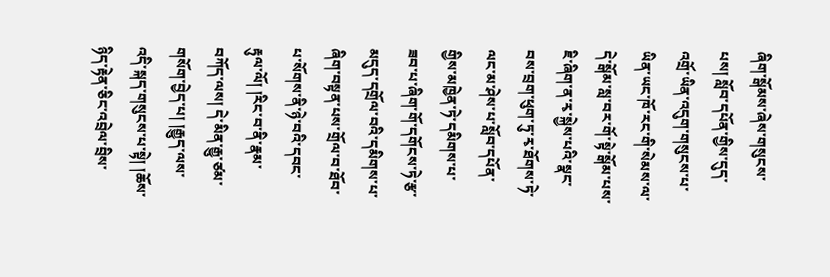ཞིག་སྒོམས་ཞེས་གསུངས་པས། སློབ་དཔོན་གྱིས་དུད་འགྲོ་ཡིན་འདུག་གསུངས་པ་ཡིན་ཡང་ཁོ་རང་གི་སེམས་ལ་དེ་སྒོམ་སླ་བར་གོ་སྟེ་སྒོམ་པས་ཇི་ཞིག་ན་རྭ་སྐྱེས་པའི་སྣང་
བས་བྲག་ཕུག་ཏུ་རྭ་ཐོགས་ཏེ་ལང་མ་ཤེས་པ་སློབ་དཔོན་གྱིས་མཁྱེན་ཏེ་དམིགས་པ་ཟབ་པ་ཞིག་གོ་དགོངས་ཏེ་རྩ་མདུད་དགྲོལ་བའི་དམིགས་པ་ཞིག་བསྟན་པས་གྲོལ་བ་ཐོབ་པ་སོགས་ནི་ཉེ་བའི་དབང་རྟུལ་ལོ། །རིང་བ་ནི་རྣམ་བཀོད་ལས། དེ་མིན་རྒྱུ་ཙམ་གསོག་བྱེད་པ། །རྒྱུད་ལས་འདི་སྐད་གསུངས་པ་སྟེ། །ཆོས་ཉིད་རྟེན་ཅིང་འབྲེལ་བྲིས་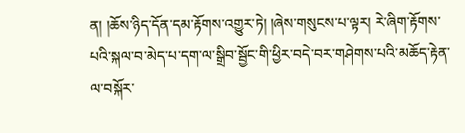ན། །ཆོས་ཉིད་དོན་དམ་རྟོགས་འགྱུར་ཏེ། །ཞེས་གསུངས་པ་ལྟར། རེ་ཞིག་རྟོགས་པའི་སྐལ་བ་མེད་པ་དག་ལ་སྒྲིབ་སྦྱོང་གི་ཕྱིར་བདེ་བར་གཤེགས་པའི་མཆོད་རྟེན་ལ་བསྐོར་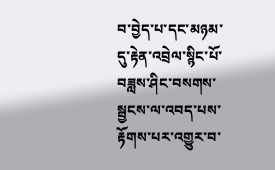བ་བྱེད་པ་དང་མཉམ་དུ་རྟེན་འབྲེལ་སྙིང་པོ་བཟླས་ཤིང་བསགས་སྦྱངས་ལ་འབད་པས་རྟོགས་པར་འགྱུར་བ་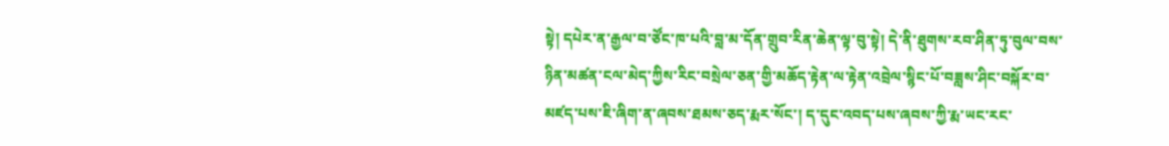སྟེ། དཔེར་ན་རྒྱལ་བ་ཙོང་ཁ་པའི་བླ་མ་དོན་གྲུབ་རིན་ཆེན་ལྟ་བུ་སྟེ། དེ་ནི་ཐུགས་རབ་ཤིན་ཏུ་བུལ་བས་ཉིན་མཚན་ངལ་མེད་ཀྱིས་རིང་བསྲེལ་ཅན་གྱི་མཆོད་རྟེན་ལ་རྟེན་འབྲེལ་སྙིང་པོ་བཟླས་ཤིང་བསྐོར་བ་མཛད་པས་ཇི་ཞིག་ན་ཞབས་ཐམས་ཅད་རྨར་སོང་། ད་དུང་འབད་པས་ཞབས་ཀྱི་རྨ་ཡང་རང་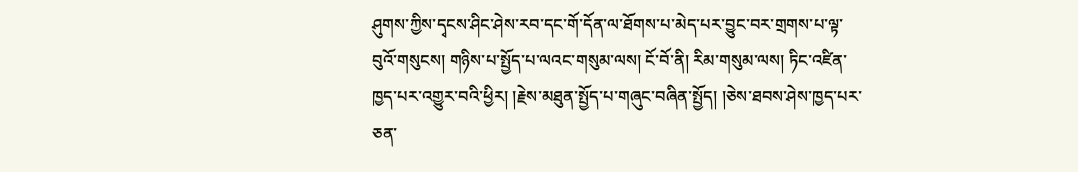ཤུགས་ཀྱིས་དྭངས་ཤིང་ཤེས་རབ་དང་གོ་དོན་ལ་ཐོགས་པ་མེད་པར་བྱུང་བར་གྲགས་པ་ལྟ་བུའོ་གསུངས། གཉིས་པ་སྤྱོད་པ་ལའང་གསུམ་ལས། ངོ་བོ་ནི། རིམ་གསུམ་ལས། ཏིང་འཛིན་ཁྱད་པར་འགྱུར་བའི་ཕྱིར། །རྗེས་མཐུན་སྤྱོད་པ་གཞུང་བཞིན་སྤྱོད། །ཅེས་ཐབས་ཤེས་ཁྱད་པར་ཅན་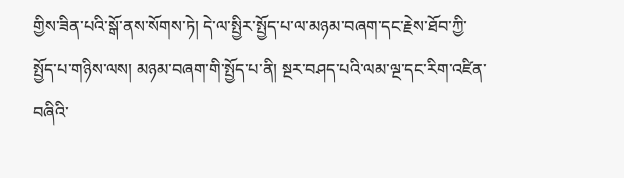གྱིས་ཟིན་པའི་སྒོ་ནས་སོགས་ཏེ། དེ་ལ་སྤྱིར་སྤྱོད་པ་ལ་མཉམ་བཞག་དང་རྗེས་ཐོབ་ཀྱི་སྤྱོད་པ་གཉིས་ལས། མཉམ་བཞག་གི་སྤྱོད་པ་ནི། སྔར་བཤད་པའི་ལམ་ལྔ་དང་རིག་འཛིན་བཞིའི་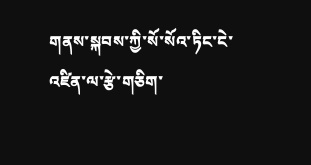གནས་སྐབས་ཀྱི་སོ་སོའ་ཏིང་ངེ་འཛིན་ལ་རྩེ་གཅིག་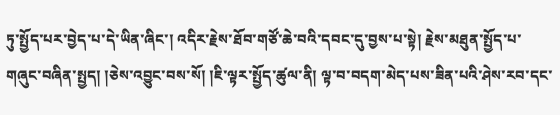ཏུ་སྤྱོད་པར་བྱེད་པ་དེ་ཡིན་ཞིང་། འདིར་རྗེས་ཐོབ་གཙོ་ཆེ་བའི་དབང་དུ་བྱས་པ་སྟེ། རྗེས་མཐུན་སྤྱོད་པ་གཞུང་བཞིན་སྤྱད། །ཅེས་འབྱུང་བས་སོ། །ཇི་ལྟར་སྤྱོད་ཚུལ་ནི། ལྟ་བ་བདག་མེད་པས་ཟིན་པའི་ཤེས་རབ་དང་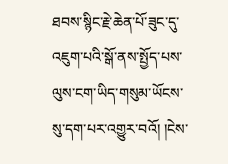ཐབས་སྙིང་རྗེ་ཆེན་པོ་ཟུང་དུ་འཇུག་པའི་སྒོ་ནས་སྤྱོད་པས་ལུས་ངག་ཡིད་གསུམ་ཡོངས་སུ་དག་པར་འགྱུར་བའོ། །ངེས་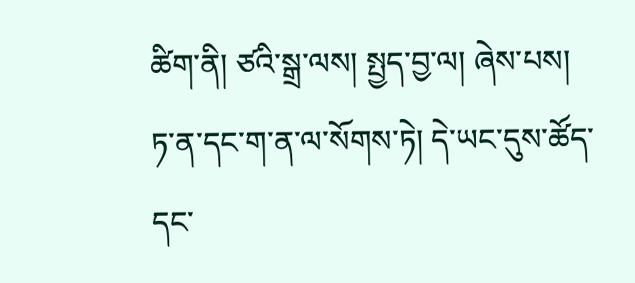ཚིག་ནི། ཙའི་སྒྲ་ལས། སྤྱད་བྱ་ལ། ཞེས་པས། ཏ་ན་དང་ག་ན་ལ་སོགས་ཏེ། དེ་ཡང་དུས་ཚོད་དང་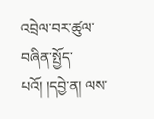འབྲེལ་བར་ཚུལ་བཞིན་སྤྱོད་པའོ། །དབྱེ་ན། ལས་